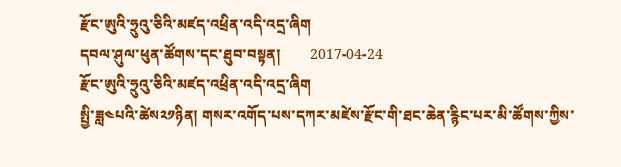རྫོང་ཨུའི་ཧྲུའུ་ཅིའི་མཛད་འཕྲིན་འདི་འདྲ་ཞིག
དབལ་ཤུལ་ཕུན་ཚོགས་དང་ཐུབ་བསྟན།        2017-04-24
རྫོང་ཨུའི་ཧྲུའུ་ཅིའི་མཛད་འཕྲིན་འདི་འདྲ་ཞིག
སྤྱི་ཟླ༤པའི་ཚེས༢༡ཉིན། གསར་འགོད་པས་དཀར་མཛེས་རྫོང་གི་ཐང་ཆེན་རྙིང་པར་མི་ཚོགས་ཀྱིས་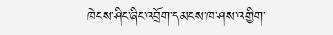ཁེངས་ཤིང་ཞིང་འབྲོག་དམངས་ཁ་ཤས་འགྱིག་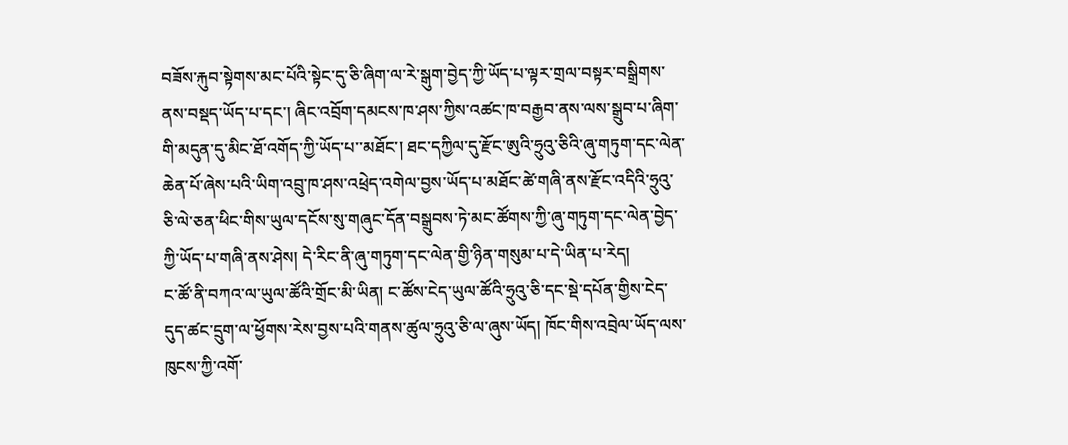བཟོས་རྐུབ་སྟེགས་མང་པོའི་སྟེང་དུ་ཅི་ཞིག་ལ་རེ་སྒུག་བྱེད་ཀྱི་ཡོད་པ་ལྟར་གྲལ་བསྟར་བསྒྲིགས་ནས་བསྡད་ཡོད་པ་དང་། ཞིང་འབྲོག་དམངས་ཁ་ཤས་ཀྱིས་འཚང་ཁ་བརྒྱབ་ནས་ལས་སྒྲུབ་པ་ཞིག་གི་མདུན་དུ་མིང་ཐོ་འགོད་ཀྱི་ཡོད་པ་་མཐོང་། ཐང་དཀྱིལ་དུ་རྫོང་ཨུའི་ཧྲུའུ་ཅིའི་ཞུ་གཏུག་དང་ལེན་ཆེན་པོ་ཞེས་པའི་ཡིག་འབྲུ་ཁ་ཤས་འཕྲེད་འགེལ་བྱས་ཡོད་པ་མཐོང་ཚེ་གཞི་ནས་རྫོང་འདིའི་ཧྲུའུ་ཅི་ལེ་ཅན་ཕིང་གིས་ཡུལ་དངོས་སུ་གཞུང་དོན་བསྒྲུབས་ཏེ་མང་ཚོགས་ཀྱི་ཞུ་གཏུག་དང་ལེན་བྱེད་ཀྱི་ཡོད་པ་གཞི་ནས་ཤེས། དེ་རིང་ནི་ཞུ་གཏུག་དང་ལེན་གྱི་ཉིན་གསུམ་པ་དེ་ཡིན་པ་རེད།
ང་ཚོ་ནི་བཀའ་ལ་ཡུལ་ཚོའི་གྲོང་མི་ཡིན། ང་ཚོས་ངེད་ཡུལ་ཚོའི་ཧྲུའུ་ཅི་དང་སྡེ་དཔོན་གྱིས་ངེད་དུད་ཚང་དྲུག་ལ་ཕྱོགས་རེས་བྱས་པའི་གནས་ཚུལ་ཧྲུའུ་ཅི་ལ་ཞུས་ཡོད། ཁོང་གིས་འབྲེལ་ཡོད་ལས་ཁུངས་ཀྱི་འགོ་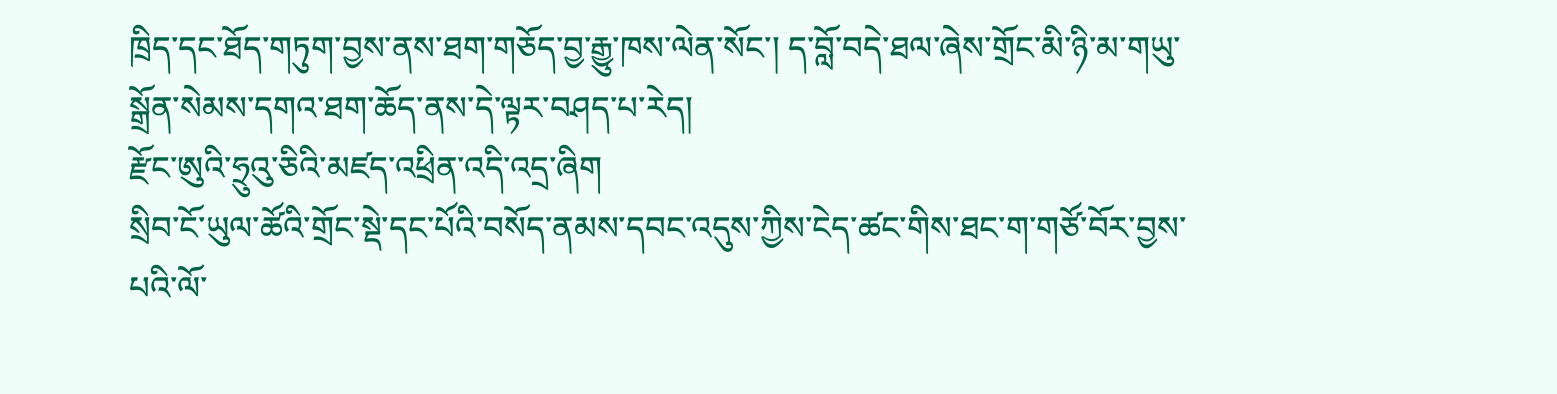ཁྲིད་དང་ཐོད་གཏུག་བྱས་ནས་ཐག་གཅོད་བྱ་རྒྱུ་ཁས་ལེན་སོང་། ད་བློ་བདེ་ཐལ་ཞེས་གྲོང་མི་ཉི་མ་གཡུ་སྒྲོན་སེམས་དགའ་ཐག་ཆོད་ནས་དེ་ལྟར་བཤད་པ་རེད།
རྫོང་ཨུའི་ཧྲུའུ་ཅིའི་མཛད་འཕྲིན་འདི་འདྲ་ཞིག
སྲིབ་ངོ་ཡུལ་ཚོའི་གྲོང་སྡེ་དང་པོའི་བསོད་ནམས་དབང་འདུས་ཀྱིས་ངེད་ཚང་གིས་ཐང་ག་གཙོ་བོར་བྱས་པའི་ལོ་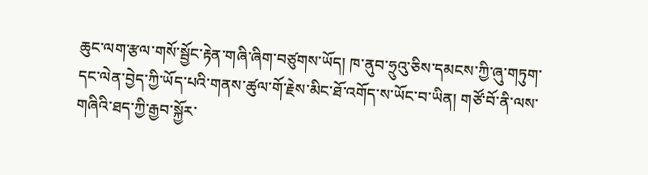ཆུང་ལག་རྩལ་གསོ་སྦྱོང་རྟེན་གཞི་ཞིག་བཙུགས་ཡོད། ཁ་ནུབ་ཧྲུའུ་ཅིས་དམངས་ཀྱི་ཞུ་གཏུག་དང་ལེན་བྱེད་ཀྱི་ཡོད་པའི་གནས་ཚུལ་གོ་རྗེས་མིང་ཐོ་འགོད་ས་ཡོང་བ་ཡིན། གཙོ་བོ་ནི་ལས་གཞིའི་ཐད་ཀྱི་རྒྱབ་སྐྱོར་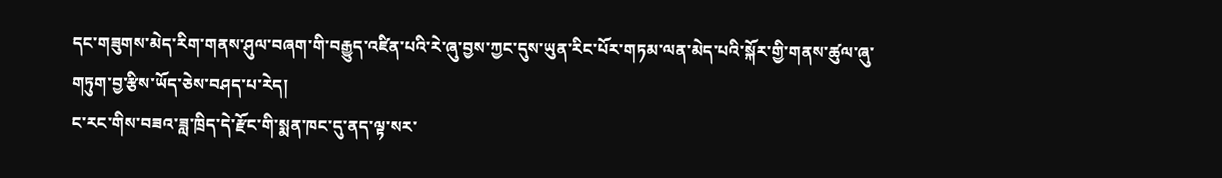དང་གཟུགས་མེད་རིག་གནས་ཤུལ་བཞག་གི་བརྒྱུད་འཛིན་པའི་རེ་ཞུ་བྱས་ཀྱང་དུས་ཡུན་རིང་པོར་གཏམ་ལན་མེད་པའི་སྐོར་གྱི་གནས་ཚུལ་ཞུ་གཏུག་བྱ་རྩིས་ཡོད་ཅེས་བཤད་པ་རེད།
ང་རང་གིས་བཟའ་ཟླ་ཁྲིད་དེ་རྫོང་གི་སྨན་ཁང་དུ་ནད་ལྟ་སར་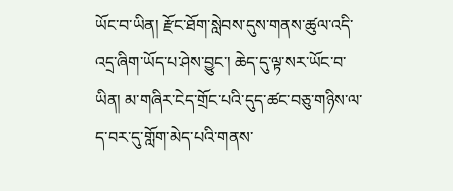ཡོང་བ་ཡིན། རྫོང་ཐོག་སླེབས་དུས་གནས་ཚུལ་འདི་འདྲ་ཞིག་ཡོད་པ་ཤེས་བྱུང་། ཆེད་དུ་ལྟ་སར་ཡོང་བ་ཡིན། མ་གཞིར་ངེད་གྲོང་པའི་དུད་ཚང་བཅུ་གཉིས་ལ་ད་བར་དུ་གློག་མེད་པའི་གནས་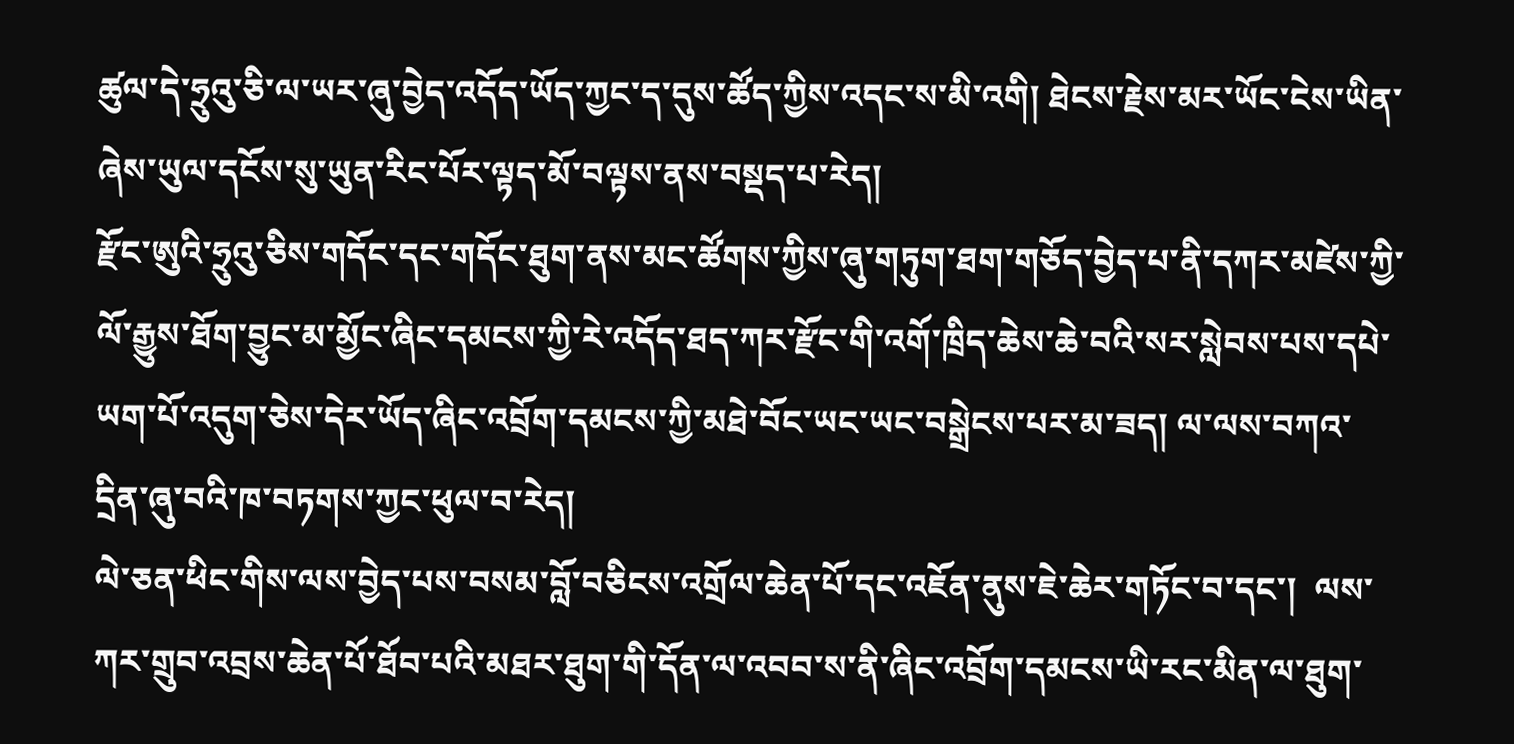ཚུལ་དེ་ཧྲུའུ་ཅི་ལ་ཡར་ཞུ་བྱེད་འདོད་ཡོད་ཀྱང་ད་དུས་ཚོད་ཀྱིས་འདང་ས་མི་འགི། ཐེངས་རྗེས་མར་ཡོང་ངེས་ཡིན་ཞེས་ཡུལ་དངོས་སུ་ཡུན་རིང་པོར་ལྟད་མོ་བལྟས་ནས་བསྡད་པ་རེད།
རྫོང་ཨུའི་ཧྲུའུ་ཅིས་གདོང་དང་གདོང་ཐུག་ནས་མང་ཚོགས་ཀྱིས་ཞུ་གཏུག་ཐག་གཅོད་བྱེད་པ་ནི་དཀར་མཛེས་ཀྱི་ལོ་རྒྱུས་ཐོག་བྱུང་མ་མྱོང་ཞིང་དམངས་ཀྱི་རེ་འདོད་ཐད་ཀར་རྫོང་གི་འགོ་ཁྲིད་ཆེས་ཆེ་བའི་སར་སླེབས་པས་དཔེ་ཡག་པོ་འདུག་ཅེས་དེར་ཡོད་ཞིང་འབྲོག་དམངས་ཀྱི་མཐེ་བོང་ཡང་ཡང་བསྒྲེངས་པར་མ་ཟད། ལ་ལས་བཀའ་དྲིན་ཞུ་བའི་ཁ་བཏགས་ཀྱང་ཕུལ་བ་རེད།
ལེ་ཅན་ཕིང་གིས་ལས་བྱེད་པས་བསམ་བློ་བཅིངས་འགྲོལ་ཆེན་པོ་དང་འཇོན་ནུས་ཇེ་ཆེར་གཏོང་བ་དང་།  ལས་ཀར་གྲུབ་འབྲས་ཆེན་པོ་ཐོབ་པའི་མཐར་ཐུག་གི་དོན་ལ་འབབ་ས་ནི་ཞིང་འབྲོག་དམངས་ཡི་རང་མིན་ལ་ཐུག་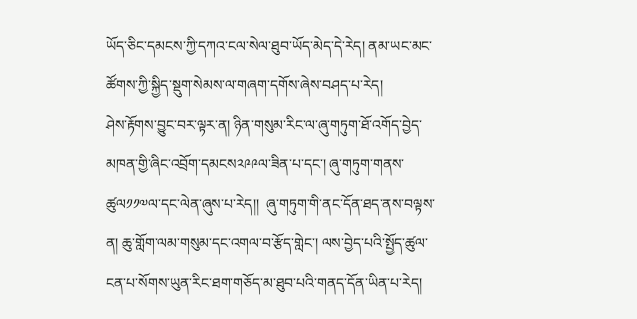ཡོད་ཅིང་དམངས་ཀྱི་དཀའ་ངལ་སེལ་ཐུབ་ཡོད་མེད་དེ་རེད། ནམ་ཡང་མང་ཚོགས་ཀྱི་སྐྱིད་སྡུག་སེམས་ལ་གཞག་དགོས་ཞེས་བཤད་པ་རེད།
ཤེས་རྟོགས་བྱུང་བར་ལྟར་ན། ཉིན་གསུམ་རིང་ལ་ཞུ་གཏུག་ཐོ་འགོད་བྱེད་མཁན་གྱི་ཞིང་འབྲོག་དམངས༢༩༩ལ་ཟིན་པ་དང་། ཞུ་གཏུག་གནས་ཚུལ༡༡༧ལ་དང་ལེན་ཞུས་པ་རེད།།  ཞུ་གཏུག་གི་ནང་དོན་ཐད་ནས་བལྟས་ན། ཆུ་གློག་ལམ་གསུམ་དང་འགལ་བ་རྩོད་གླེང་། ལས་བྱེད་པའི་སྤྱོད་ཚུལ་ངན་པ་སོགས་ཡུན་རིང་ཐག་གཅོད་མ་ཐུབ་པའི་གནད་དོན་ཡིན་པ་རེད།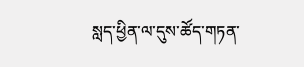སླད་ཕྱིན་ལ་དུས་ཚོད་གཏན་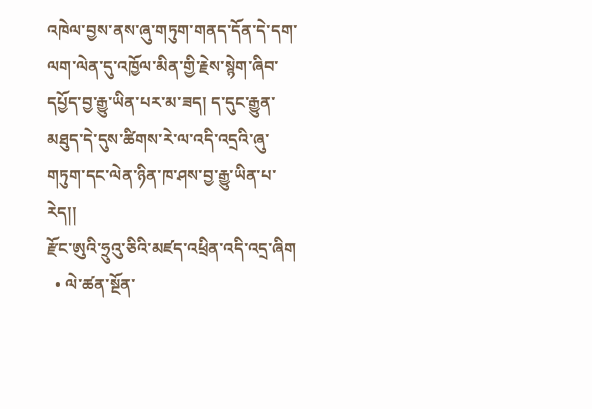འཁེལ་བྱས་ནས་ཞུ་གཏུག་གནད་དོན་དེ་དག་ལག་ལེན་དུ་འཁྱོལ་མིན་གྱི་རྗེས་སྙེག་ཞིབ་དཔྱོད་བྱ་རྒྱུ་ཡིན་པར་མ་ཟད། ད་དུང་རྒྱུན་མཐུད་དེ་དུས་ཚིགས་རེ་ལ་འདི་འདྲའི་ཞུ་གཏུག་དང་ལེན་ཉིན་ཁ་ཤས་བྱ་རྒྱུ་ཡིན་པ་རེད།།
རྫོང་ཨུའི་ཧྲུའུ་ཅིའི་མཛད་འཕྲིན་འདི་འདྲ་ཞིག
  • ལེ་ཚན་སྔོན་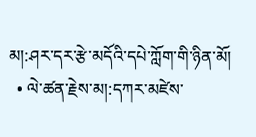མ།:ཤར་དར་རྩེ་མདོའི་དཔེ་ཀློག་གི་ཉིན་མོ།
  • ལེ་ཚན་རྗེས་མ།:དཀར་མཛེས་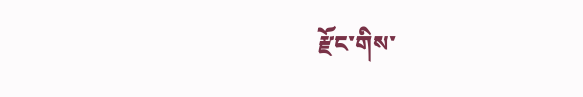རྫོང་གིས་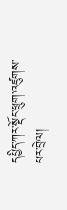དཔྱིད་ཀར་སྡོང་ཕྲུག་འཛུགས་པར་བྲེལ།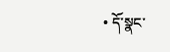• དོ་སྣང་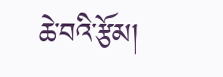ཆེ་བའི་རྩོམ།